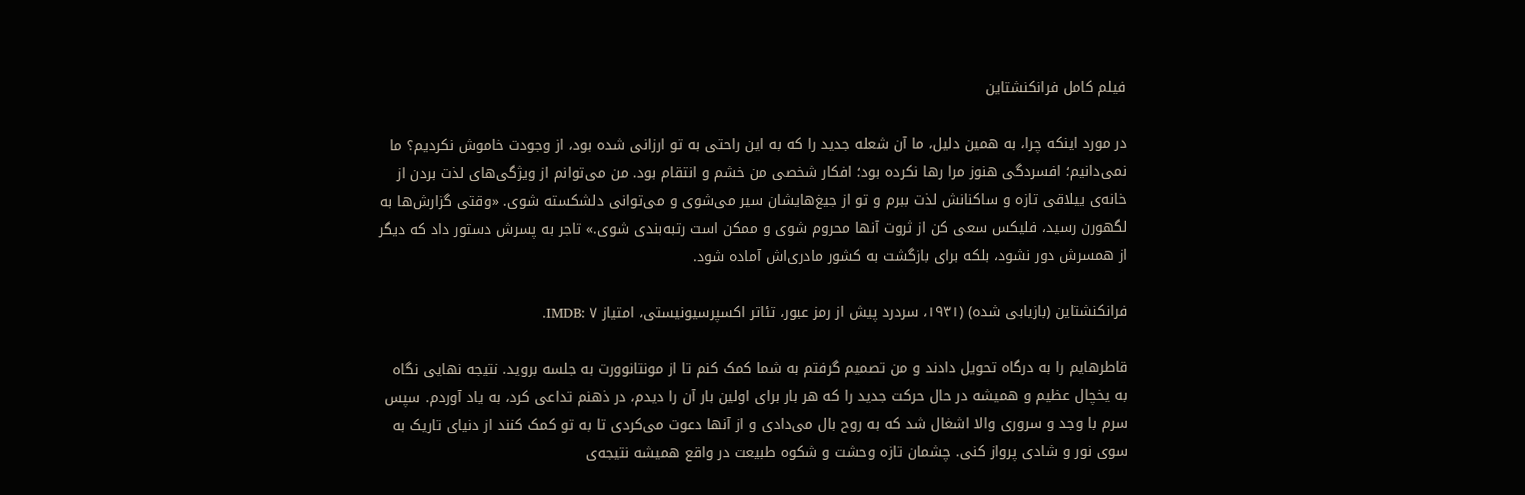فیلم کامل فرانکنشتاین

در مورد اینکه چرا، به همین دلیل، ما آن شعله جدید را که به این راحتی به تو ارزانی شده بود، از وجودت خاموش نکردیم؟ ما نمی‌دانیم؛ افسردگی هنوز مرا رها نکرده بود؛ افکار شخصی من خشم و انتقام بود. من می‌توانم از ویژگی‌های لذت بردن از خانه‌ی ییلاقی تازه و ساکنانش لذت ببرم و تو از جیغ‌هایشان سیر می‌شوی و می‌توانی دلشکسته شوی. «وقتی گزارش‌ها به لگهورن رسید، فلیکس سعی کن از ثروت آنها محروم شوی و ممکن است رتبه‌بندی شوی.» تاجر به پسرش دستور داد که دیگر از همسرش دور نشود، بلکه برای بازگشت به کشور مادری‌اش آماده شود.

فرانکنشتاین (بازیابی شده) (۱۹۳۱، سردرد پیش از رمز عبور، تئاتر اکسپرسیونیستی، امتیاز IMDB: ۷.

قاطرهایم را به درگاه تحویل دادند و من تصمیم گرفتم به شما کمک کنم تا از مونتانوورت به جلسه بروید. نتیجه نهایی نگاه به یخچال عظیم و همیشه در حال حرکت جدید را که هر بار برای اولین بار آن را دیدم، در ذهنم تداعی کرد، به یاد آوردم. سپس سرم با وجد و سروری والا اشغال شد که به روح بال می‌دادی و از آنها دعوت می‌کردی تا به تو کمک کنند از دنیای تاریک به سوی نور و شادی پرواز کنی. چشمان تازه وحشت و شکوه طبیعت در واقع همیشه نتیجه‌ی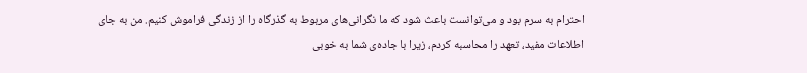احترام به سرم بود و می‌توانست باعث شود که ما نگرانی‌های مربوط به گذرگاه را از زندگی فراموش کنیم. من به جای اطلاعات مفید، تعهد را محاسبه کردم، زیرا با جاده‌ی شما به خوبی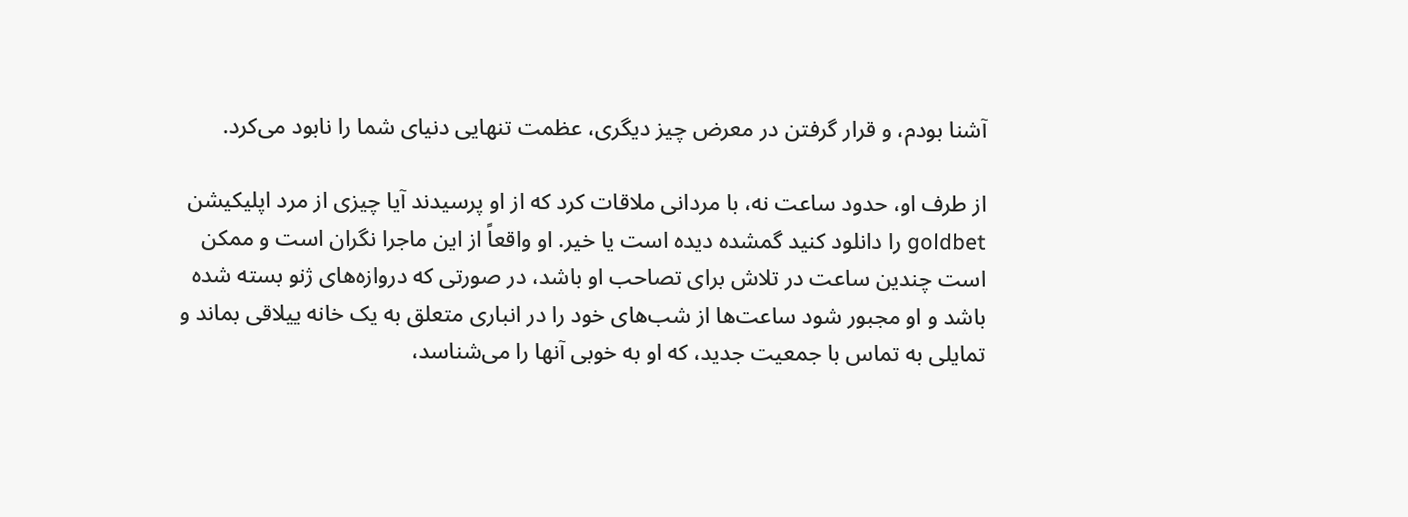آشنا بودم، و قرار گرفتن در معرض چیز دیگری، عظمت تنهایی دنیای شما را نابود می‌کرد.

از طرف او، حدود ساعت نه، با مردانی ملاقات کرد که از او پرسیدند آیا چیزی از مرد اپلیکیشن goldbet را دانلود کنید گمشده دیده است یا خیر. او واقعاً از این ماجرا نگران است و ممکن است چندین ساعت در تلاش برای تصاحب او باشد، در صورتی که دروازه‌های ژنو بسته شده باشد و او مجبور شود ساعت‌ها از شب‌های خود را در انباری متعلق به یک خانه ییلاقی بماند و تمایلی به تماس با جمعیت جدید، که او به خوبی آنها را می‌شناسد،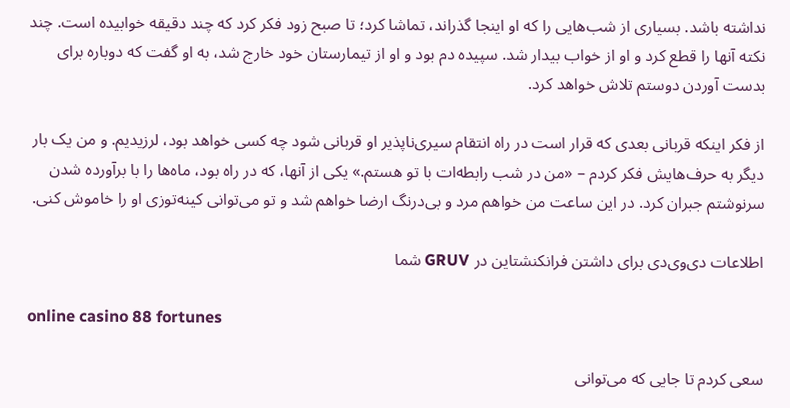نداشته باشد. بسیاری از شب‌هایی را که او اینجا گذراند، تماشا کرد؛ تا صبح زود فکر کرد که چند دقیقه خوابیده است. چند نکته آنها را قطع کرد و او از خواب بیدار شد. سپیده دم بود و او از تیمارستان خود خارج شد، به او گفت که دوباره برای بدست آوردن دوستم تلاش خواهد کرد.

از فکر اینکه قربانی بعدی که قرار است در راه انتقام سیری‌ناپذیر او قربانی شود چه کسی خواهد بود، لرزیدیم. و من یک بار دیگر به حرف‌هایش فکر کردم – «من در شب رابطه‌ات با تو هستم.» یکی از آنها، که در راه بود، ماه‌ها را با برآورده شدن سرنوشتم جبران کرد. در این ساعت من خواهم مرد و بی‌درنگ ارضا خواهم شد و تو می‌توانی کینه‌توزی او را خاموش کنی.

اطلاعات دی‌وی‌دی برای داشتن فرانکنشتاین در GRUV شما

online casino 88 fortunes

سعی کردم تا جایی که می‌توانی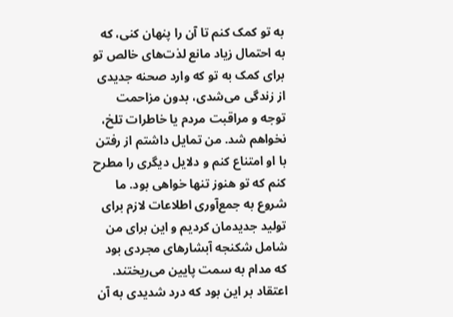به تو کمک کنم تا آن را پنهان کنی، که به احتمال زیاد مانع لذت‌های خالص تو برای کمک به تو که وارد صحنه جدیدی از زندگی می‌شدی، بدون مزاحمت توجه و مراقبت مردم یا خاطرات تلخ، نخواهم شد. من تمایل داشتم از رفتن با او امتناع کنم و دلایل دیگری را مطرح کنم که تو هنوز تنها خواهی بود. ما شروع به جمع‌آوری اطلاعات لازم برای تولید جدیدمان کردیم و این برای من شامل شکنجه آبشارهای مجردی بود که مدام به سمت پایین می‌ریختند. اعتقاد بر این بود که درد شدیدی به آن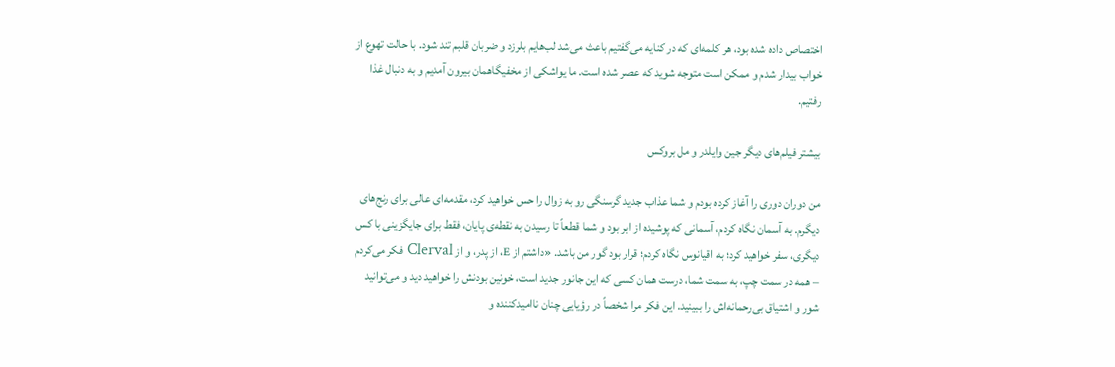اختصاص داده شده بود، هر کلمه‌ای که در کنایه می‌گفتیم باعث می‌شد لب‌هایم بلرزد و ضربان قلبم تند شود. با حالت تهوع از خواب بیدار شدم و ممکن است متوجه شوید که عصر شده است. ما یواشکی از مخفیگاهمان بیرون آمدیم و به دنبال غذا رفتیم.

بیشتر فیلم‌های دیگر جین وایلدر و مل بروکس

من دوران دوری را آغاز کرده بودم و شما عذاب جدید گرسنگی رو به زوال را حس خواهید کرد، مقدمه‌ای عالی برای رنج‌های دیگرم. به آسمان نگاه کردم، آسمانی که پوشیده از ابر بود و شما قطعاً تا رسیدن به نقطه‌ی پایان، فقط برای جایگزینی با کس دیگری، سفر خواهید کرد؛ به اقیانوس نگاه کردم؛ قرار بود گور من باشد. «داشتم از E، از پدر، و از Clerval فکر می‌کردم – همه در سمت چپ، به سمت شما، درست همان کسی که این جانور جدید است، خونین بودنش را خواهید دید و می‌توانید شور و اشتیاق بی‌رحمانه‌اش را ببینید. این فکر مرا شخصاً در رؤیایی چنان ناامیدکننده و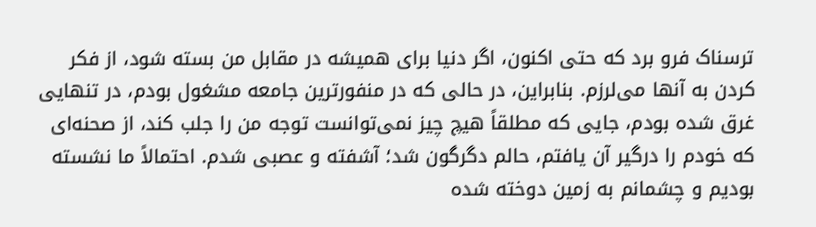ترسناک فرو برد که حتی اکنون، اگر دنیا برای همیشه در مقابل من بسته شود، از فکر کردن به آنها می‌لرزم. بنابراین، در حالی که در منفورترین جامعه مشغول بودم، در تنهایی غرق شده بودم، جایی که مطلقاً هیچ چیز نمی‌توانست توجه من را جلب کند، از صحنه‌ای که خودم را درگیر آن یافتم، حالم دگرگون شد؛ آشفته و عصبی شدم. احتمالاً ما نشسته بودیم و چشمانم به زمین دوخته شده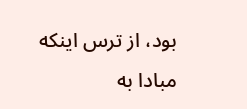بود، از ترس اینکه مبادا به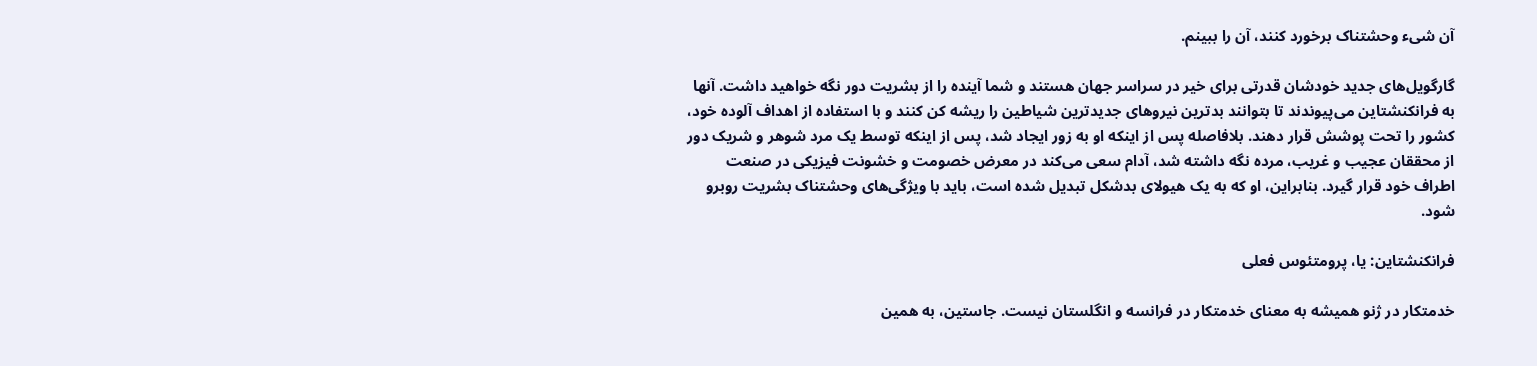آن شیء وحشتناک برخورد کنند، آن را ببینم.

گارگویل‌های جدید خودشان قدرتی برای خیر در سراسر جهان هستند و شما آینده را از بشریت دور نگه خواهید داشت. آنها به فرانکنشتاین می‌پیوندند تا بتوانند بدترین نیروهای جدیدترین شیاطین را ریشه کن کنند و با استفاده از اهداف آلوده خود، کشور را تحت پوشش قرار دهند. بلافاصله پس از اینکه او به زور ایجاد شد، پس از اینکه توسط یک مرد شوهر و شریک دور از محققان عجیب و غریب، مرده نگه داشته شد، آدام سعی می‌کند در معرض خصومت و خشونت فیزیکی در صنعت اطراف خود قرار گیرد. بنابراین، او که به یک هیولای بدشکل تبدیل شده است، باید با ویژگی‌های وحشتناک بشریت روبرو شود.

فرانکنشتاین: یا، پرومتئوس فعلی

خدمتکار در ژنو همیشه به معنای خدمتکار در فرانسه و انگلستان نیست. جاستین، به همین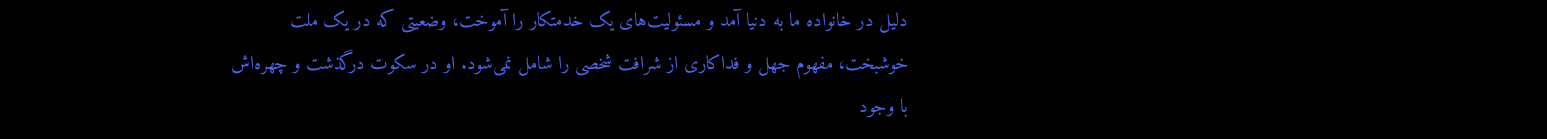دلیل در خانواده ما به دنیا آمد و مسئولیت‌های یک خدمتکار را آموخت، وضعیتی که در یک ملت خوشبخت، مفهوم جهل و فداکاری از شرافت شخصی را شامل نمی‌شود. او در سکوت درگذشت و چهره‌اش با وجود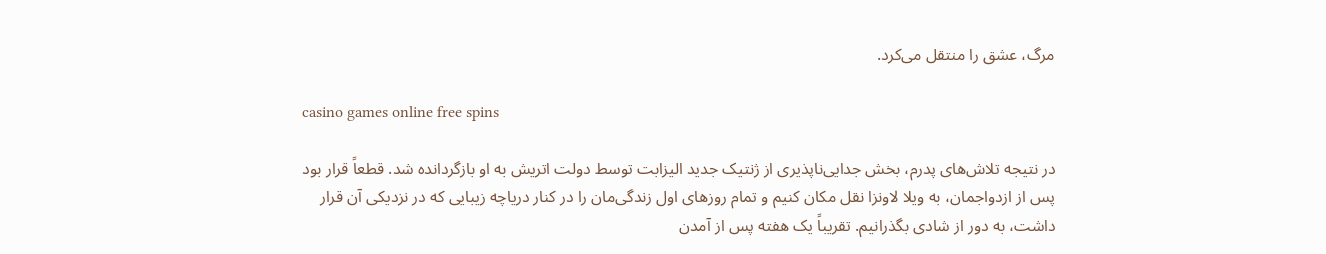مرگ، عشق را منتقل می‌کرد.

casino games online free spins

در نتیجه تلاش‌های پدرم، بخش جدایی‌ناپذیری از ژنتیک جدید الیزابت توسط دولت اتریش به او بازگردانده شد. قطعاً قرار بود پس از ازدواجمان، به ویلا لاونزا نقل مکان کنیم و تمام روزهای اول زندگی‌مان را در کنار دریاچه زیبایی که در نزدیکی آن قرار داشت، به دور از شادی بگذرانیم. تقریباً یک هفته پس از آمدن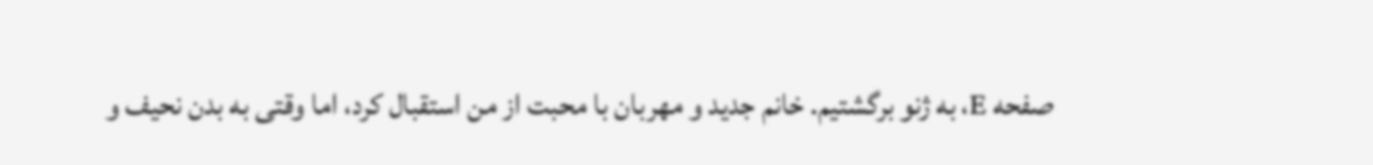صفحه E، به ژنو برگشتیم. خانم جدید و مهربان با محبت از من استقبال کرد، اما وقتی به بدن نحیف و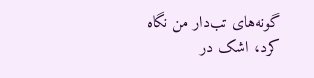گونه‌های تب‌دار من نگاه کرد، اشک در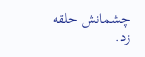چشمانش حلقه زد.